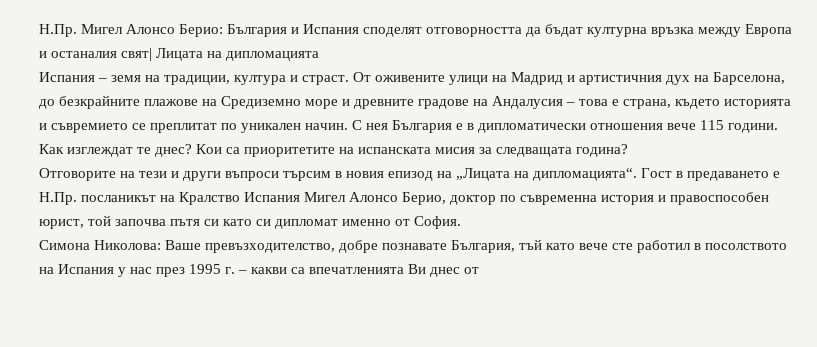Н.Пр. Мигел Алонсо Берио: България и Испания споделят отговорността да бъдат културна връзка между Европа и останалия свят| Лицата на дипломацията
Испания – земя на традиции, култура и страст. От оживените улици на Мадрид и артистичния дух на Барселона, до безкрайните плажове на Средиземно море и древните градове на Андалусия – това е страна, където историята и съвремието се преплитат по уникален начин. С нея България е в дипломатически отношения вече 115 години. Как изглеждат те днес? Кои са приоритетите на испанската мисия за следващата година?
Отговорите на тези и други въпроси търсим в новия епизод на „Лицата на дипломацията“. Гост в предаването е Н.Пр. посланикът на Кралство Испания Мигел Алонсо Берио, доктор по съвременна история и правоспособен юрист, той започва пътя си като си дипломат именно от София.
Симона Николова: Ваше превъзходителство, добре познавате България, тъй като вече сте работил в посолството на Испания у нас през 1995 г. – какви са впечатленията Ви днес от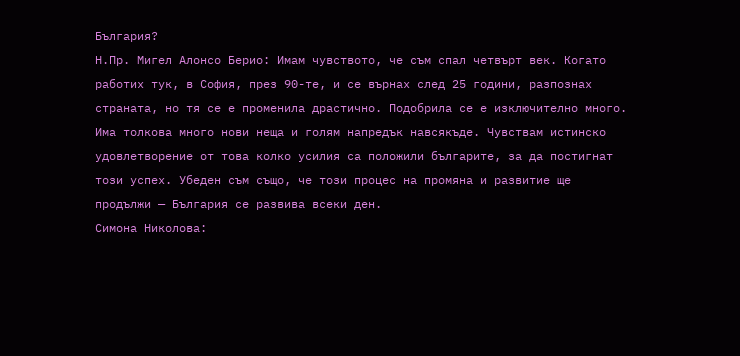България?
Н.Пр. Мигел Алонсо Берио: Имам чувството, че съм спал четвърт век. Когато работих тук, в София, през 90-те, и се върнах след 25 години, разпознах страната, но тя се е променила драстично. Подобрила се е изключително много. Има толкова много нови неща и голям напредък навсякъде. Чувствам истинско удовлетворение от това колко усилия са положили българите, за да постигнат този успех. Убеден съм също, че този процес на промяна и развитие ще продължи — България се развива всеки ден.
Симона Николова: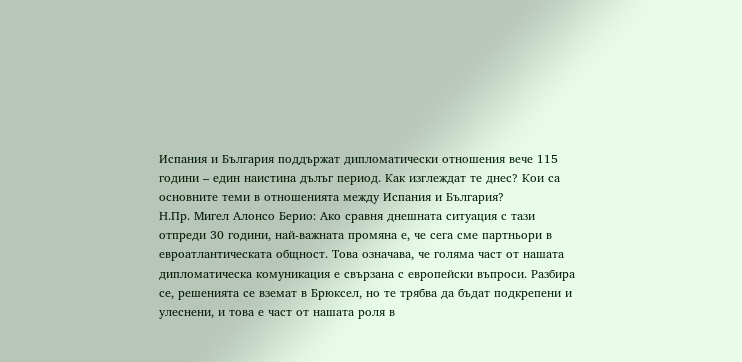Испания и България поддържат дипломатически отношения вече 115 години – един наистина дълъг период. Как изглеждат те днес? Кои са основните теми в отношенията между Испания и България?
Н.Пр. Мигел Алонсо Берио: Ако сравня днешната ситуация с тази отпреди 30 години, най-важната промяна е, че сега сме партньори в евроатлантическата общност. Това означава, че голяма част от нашата дипломатическа комуникация е свързана с европейски въпроси. Разбира се, решенията се вземат в Брюксел, но те трябва да бъдат подкрепени и улеснени, и това е част от нашата роля в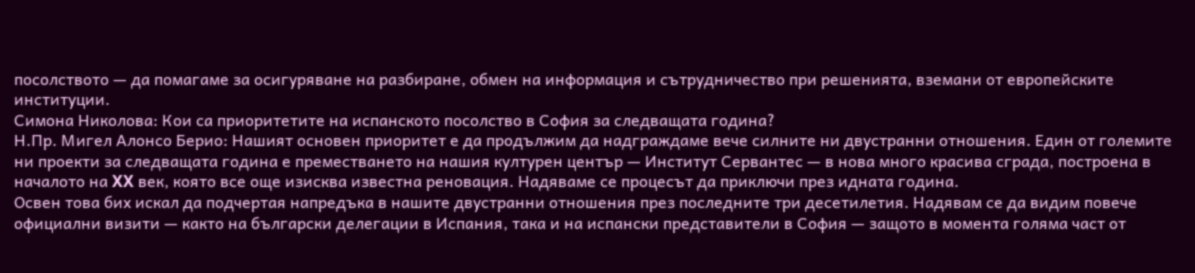посолството — да помагаме за осигуряване на разбиране, обмен на информация и сътрудничество при решенията, вземани от европейските институции.
Симона Николова: Кои са приоритетите на испанското посолство в София за следващата година?
Н.Пр. Мигел Алонсо Берио: Нашият основен приоритет е да продължим да надграждаме вече силните ни двустранни отношения. Един от големите ни проекти за следващата година е преместването на нашия културен център — Институт Сервантес — в нова много красива сграда, построена в началото на XX век, която все още изисква известна реновация. Надяваме се процесът да приключи през идната година.
Освен това бих искал да подчертая напредъка в нашите двустранни отношения през последните три десетилетия. Надявам се да видим повече официални визити — както на български делегации в Испания, така и на испански представители в София — защото в момента голяма част от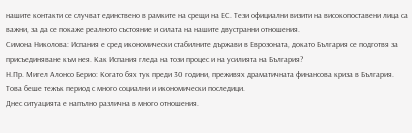нашите контакти се случват единствено в рамките на срещи на ЕС. Тези официални визити на високопоставени лица са важни, за да се покаже реалното състояние и силата на нашите двустранни отношения.
Симона Николова: Испания е сред икономически стабилните държави в Еврозоната, докато България се подготвя за присъединяване към нея. Как Испания гледа на този процес и на усилията на България?
Н.Пр. Мигел Алонсо Берио: Когато бях тук преди 30 години, преживях драматичната финансова криза в България. Това беше тежък период с много социални и икономически последици.
Днес ситуацията е напълно различна в много отношения.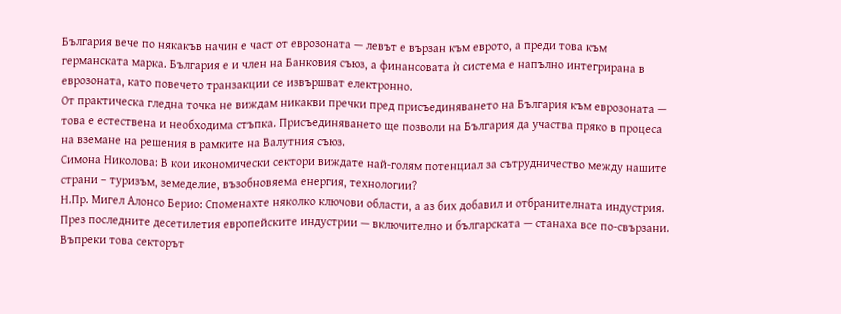България вече по някакъв начин е част от еврозоната — левът е вързан към еврото, а преди това към германската марка. България е и член на Банковия съюз, а финансовата ѝ система е напълно интегрирана в еврозоната, като повечето транзакции се извършват електронно.
От практическа гледна точка не виждам никакви пречки пред присъединяването на България към еврозоната — това е естествена и необходима стъпка. Присъединяването ще позволи на България да участва пряко в процеса на вземане на решения в рамките на Валутния съюз.
Симона Николова: В кои икономически сектори виждате най-голям потенциал за сътрудничество между нашите страни – туризъм, земеделие, възобновяема енергия, технологии?
Н.Пр. Мигел Алонсо Берио: Споменахте няколко ключови области, а аз бих добавил и отбранителната индустрия. През последните десетилетия европейските индустрии — включително и българската — станаха все по-свързани. Въпреки това секторът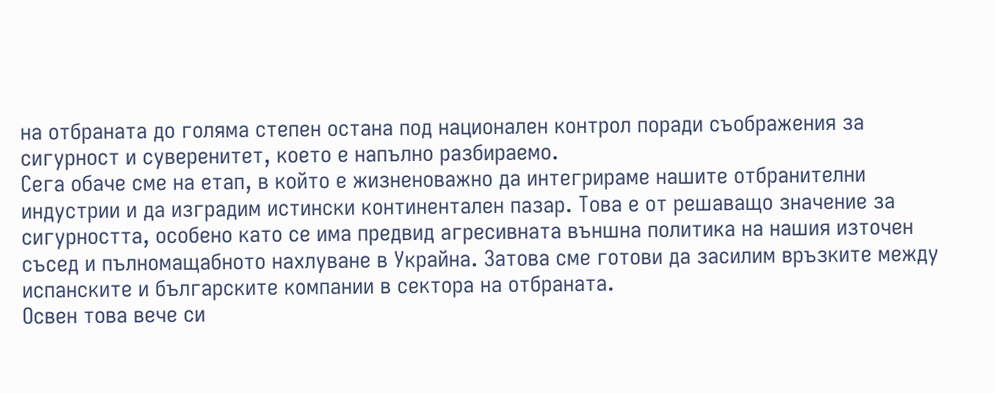на отбраната до голяма степен остана под национален контрол поради съображения за сигурност и суверенитет, което е напълно разбираемо.
Сега обаче сме на етап, в който е жизненоважно да интегрираме нашите отбранителни индустрии и да изградим истински континентален пазар. Това е от решаващо значение за сигурността, особено като се има предвид агресивната външна политика на нашия източен съсед и пълномащабното нахлуване в Украйна. Затова сме готови да засилим връзките между испанските и българските компании в сектора на отбраната.
Освен това вече си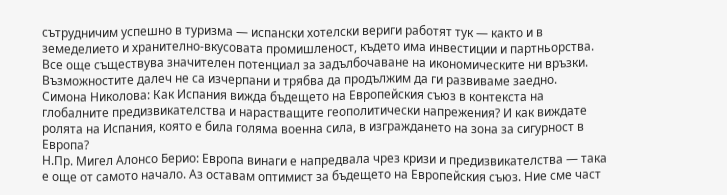сътрудничим успешно в туризма — испански хотелски вериги работят тук — както и в земеделието и хранително-вкусовата промишленост, където има инвестиции и партньорства. Все още съществува значителен потенциал за задълбочаване на икономическите ни връзки. Възможностите далеч не са изчерпани и трябва да продължим да ги развиваме заедно.
Симона Николова: Как Испания вижда бъдещето на Европейския съюз в контекста на глобалните предизвикателства и нарастващите геополитически напрежения? И как виждате ролята на Испания, която е била голяма военна сила, в изграждането на зона за сигурност в Европа?
Н.Пр. Мигел Алонсо Берио: Европа винаги е напредвала чрез кризи и предизвикателства — така е още от самото начало. Аз оставам оптимист за бъдещето на Европейския съюз. Ние сме част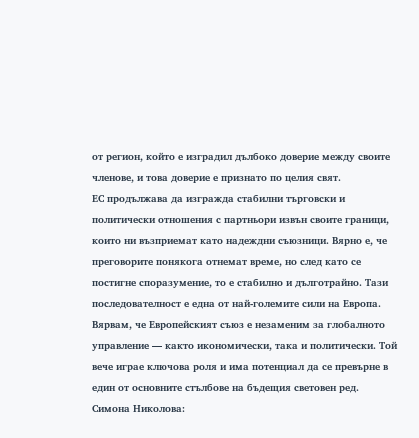от регион, който е изградил дълбоко доверие между своите членове, и това доверие е признато по целия свят.
ЕС продължава да изгражда стабилни търговски и политически отношения с партньори извън своите граници, които ни възприемат като надеждни съюзници. Вярно е, че преговорите понякога отнемат време, но след като се постигне споразумение, то е стабилно и дълготрайно. Тази последователност е една от най-големите сили на Европа. Вярвам, че Европейският съюз е незаменим за глобалното управление — както икономически, така и политически. Той вече играе ключова роля и има потенциал да се превърне в един от основните стълбове на бъдещия световен ред.
Симона Николова: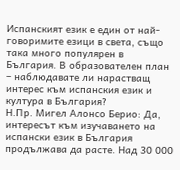Испанският език е един от най-говоримите езици в света, също така много популярен в България. В образователен план – наблюдавате ли нарастващ интерес към испанския език и култура в България?
Н.Пр. Мигел Алонсо Берио: Да, интересът към изучаването на испански език в България продължава да расте. Над 30 000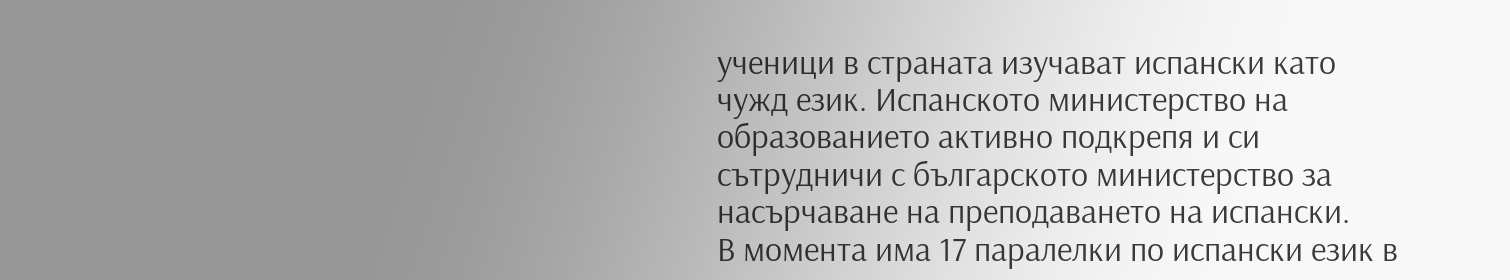ученици в страната изучават испански като чужд език. Испанското министерство на образованието активно подкрепя и си сътрудничи с българското министерство за насърчаване на преподаването на испански.
В момента има 17 паралелки по испански език в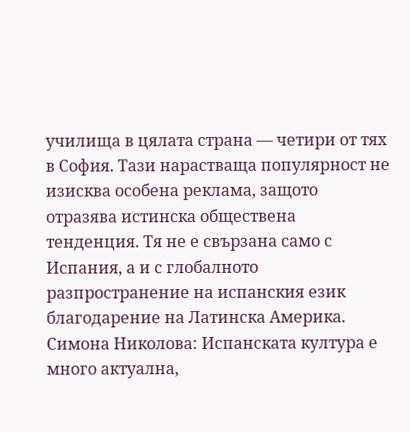училища в цялата страна — четири от тях в София. Тази нарастваща популярност не изисква особена реклама, защото отразява истинска обществена тенденция. Тя не е свързана само с Испания, а и с глобалното разпространение на испанския език благодарение на Латинска Америка.
Симона Николова: Испанската култура е много актуална,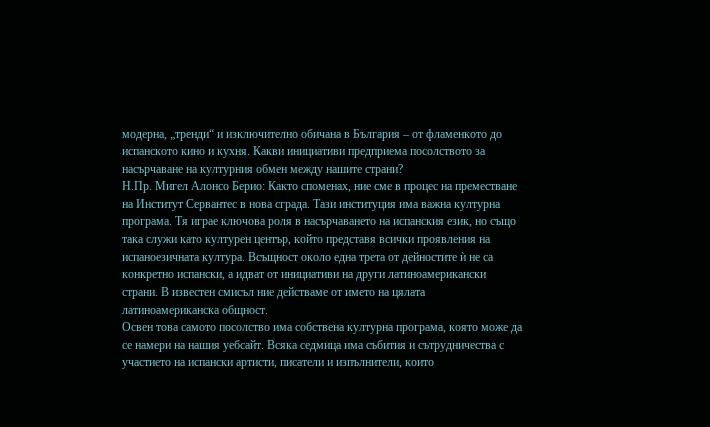модерна, „тренди“ и изключително обичана в България – от фламенкото до испанското кино и кухня. Какви инициативи предприема посолството за насърчаване на културния обмен между нашите страни?
Н.Пр. Мигел Алонсо Берио: Както споменах, ние сме в процес на преместване на Институт Сервантес в нова сграда. Тази институция има важна културна програма. Тя играе ключова роля в насърчаването на испанския език, но също така служи като културен център, който представя всички проявления на испаноезичната култура. Всъщност около една трета от дейностите ѝ не са конкретно испански, а идват от инициативи на други латиноамерикански страни. В известен смисъл ние действаме от името на цялата латиноамериканска общност.
Освен това самото посолство има собствена културна програма, която може да се намери на нашия уебсайт. Всяка седмица има събития и сътрудничества с участието на испански артисти, писатели и изпълнители, които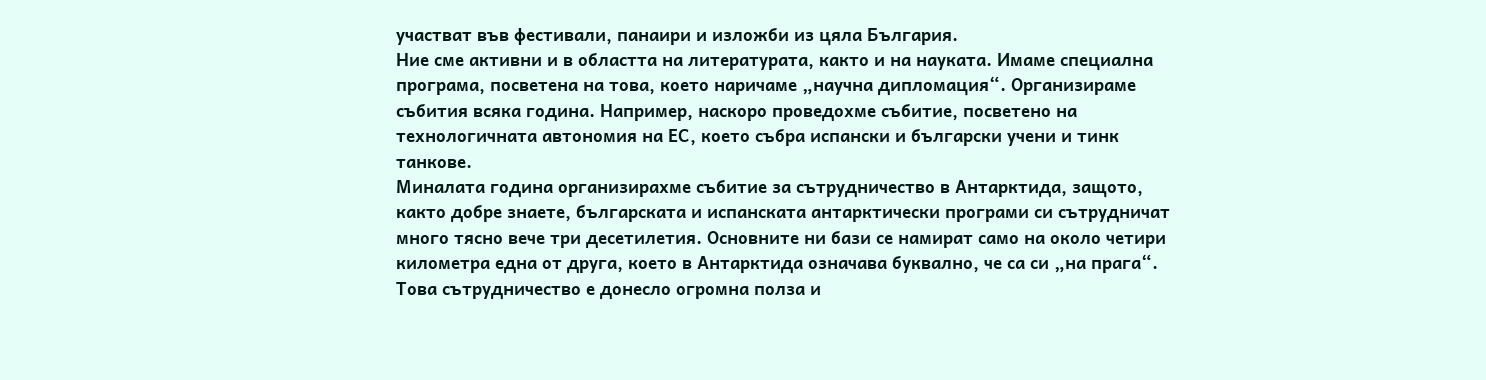участват във фестивали, панаири и изложби из цяла България.
Ние сме активни и в областта на литературата, както и на науката. Имаме специална програма, посветена на това, което наричаме „научна дипломация“. Организираме събития всяка година. Например, наскоро проведохме събитие, посветено на технологичната автономия на ЕС, което събра испански и български учени и тинк танкове.
Миналата година организирахме събитие за сътрудничество в Антарктида, защото, както добре знаете, българската и испанската антарктически програми си сътрудничат много тясно вече три десетилетия. Основните ни бази се намират само на около четири километра една от друга, което в Антарктида означава буквално, че са си „на прага“. Това сътрудничество е донесло огромна полза и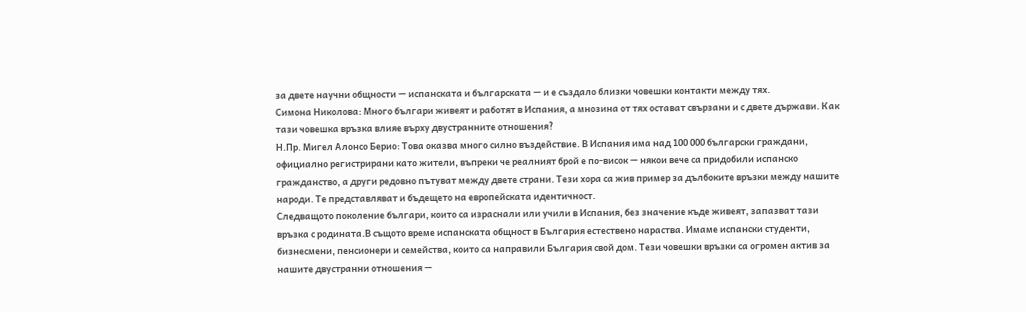за двете научни общности — испанската и българската — и е създало близки човешки контакти между тях.
Симона Николова: Много българи живеят и работят в Испания, а мнозина от тях остават свързани и с двете държави. Как тази човешка връзка влияе върху двустранните отношения?
Н.Пр. Мигел Алонсо Берио: Това оказва много силно въздействие. В Испания има над 100 000 български граждани, официално регистрирани като жители, въпреки че реалният брой е по-висок — някои вече са придобили испанско гражданство, а други редовно пътуват между двете страни. Тези хора са жив пример за дълбоките връзки между нашите народи. Те представляват и бъдещето на европейската идентичност.
Следващото поколение българи, които са израснали или учили в Испания, без значение къде живеят, запазват тази връзка с родината.В същото време испанската общност в България естествено нараства. Имаме испански студенти, бизнесмени, пенсионери и семейства, които са направили България свой дом. Тези човешки връзки са огромен актив за нашите двустранни отношения —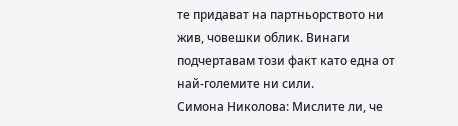те придават на партньорството ни жив, човешки облик. Винаги подчертавам този факт като една от най-големите ни сили.
Симона Николова: Мислите ли, че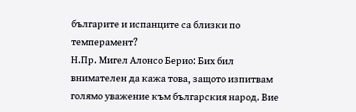българите и испанците са близки по темперамент?
Н.Пр. Мигел Алонсо Берио: Бих бил внимателен да кажа това, защото изпитвам голямо уважение към българския народ. Вие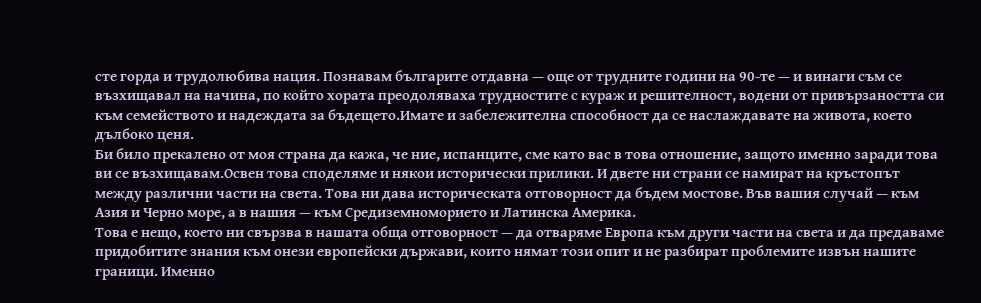сте горда и трудолюбива нация. Познавам българите отдавна — още от трудните години на 90-те — и винаги съм се възхищавал на начина, по който хората преодоляваха трудностите с кураж и решителност, водени от привързаността си към семейството и надеждата за бъдещето.Имате и забележителна способност да се наслаждавате на живота, което дълбоко ценя.
Би било прекалено от моя страна да кажа, че ние, испанците, сме като вас в това отношение, защото именно заради това ви се възхищавам.Освен това споделяме и някои исторически прилики. И двете ни страни се намират на кръстопът между различни части на света. Това ни дава историческата отговорност да бъдем мостове. Във вашия случай — към Азия и Черно море, а в нашия — към Средиземноморието и Латинска Америка.
Това е нещо, което ни свързва в нашата обща отговорност — да отваряме Европа към други части на света и да предаваме придобитите знания към онези европейски държави, които нямат този опит и не разбират проблемите извън нашите граници. Именно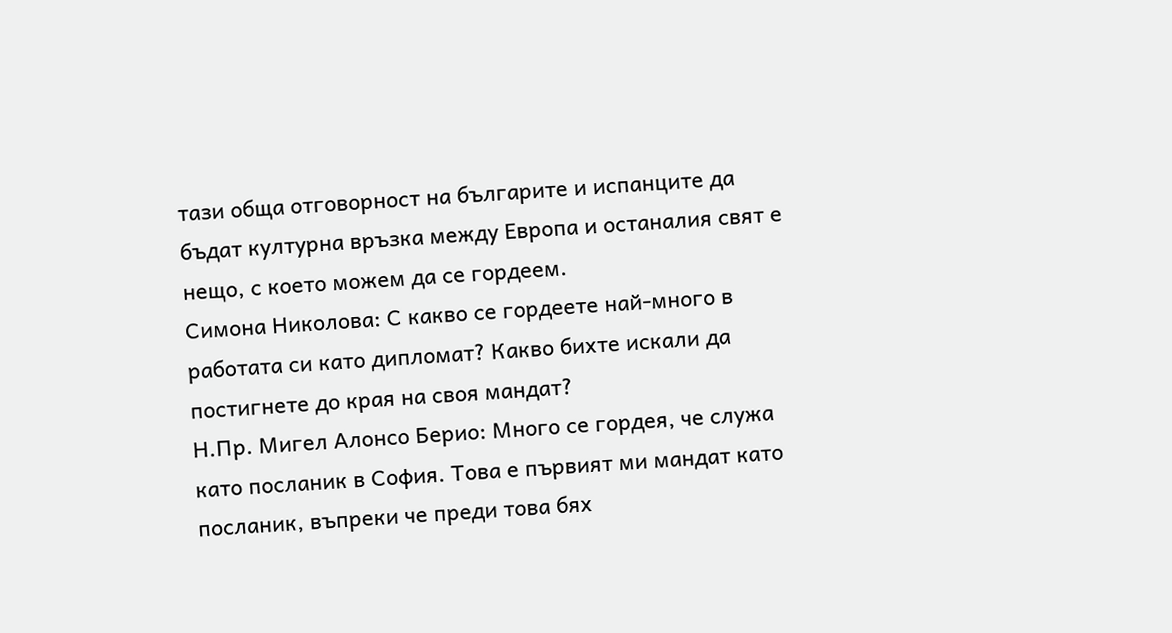тази обща отговорност на българите и испанците да бъдат културна връзка между Европа и останалия свят е нещо, с което можем да се гордеем.
Симона Николова: С какво се гордеете най-много в работата си като дипломат? Какво бихте искали да постигнете до края на своя мандат?
Н.Пр. Мигел Алонсо Берио: Много се гордея, че служа като посланик в София. Това е първият ми мандат като посланик, въпреки че преди това бях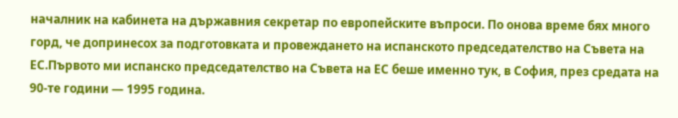началник на кабинета на държавния секретар по европейските въпроси. По онова време бях много горд, че допринесох за подготовката и провеждането на испанското председателство на Съвета на ЕС.Първото ми испанско председателство на Съвета на ЕС беше именно тук, в София, през средата на 90-те години — 1995 година.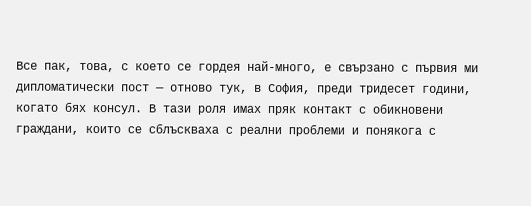Все пак, това, с което се гордея най-много, е свързано с първия ми дипломатически пост — отново тук, в София, преди тридесет години, когато бях консул. В тази роля имах пряк контакт с обикновени граждани, които се сблъскваха с реални проблеми и понякога с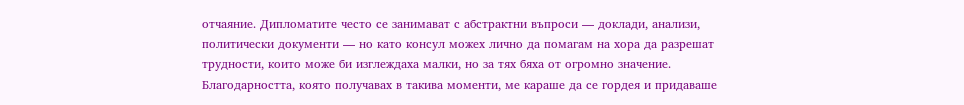отчаяние. Дипломатите често се занимават с абстрактни въпроси — доклади, анализи, политически документи — но като консул можех лично да помагам на хора да разрешат трудности, които може би изглеждаха малки, но за тях бяха от огромно значение. Благодарността, която получавах в такива моменти, ме караше да се гордея и придаваше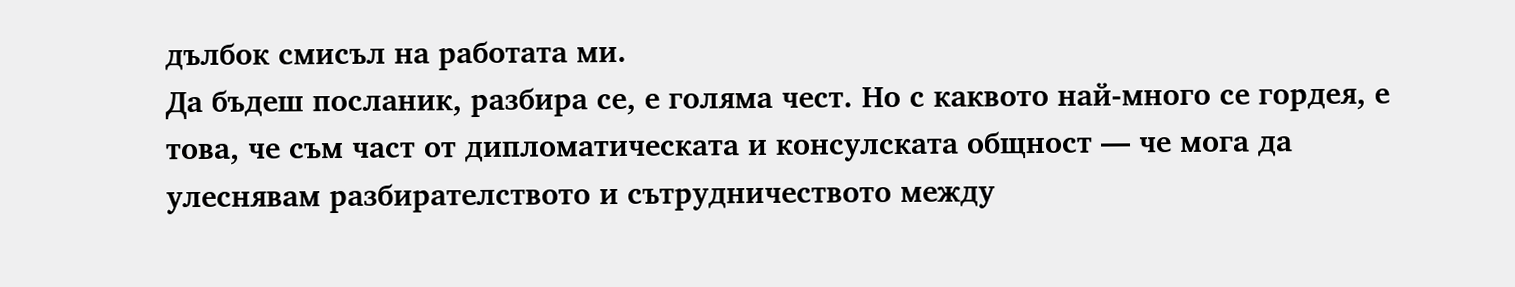дълбок смисъл на работата ми.
Да бъдеш посланик, разбира се, е голяма чест. Но с каквото най-много се гордея, е това, че съм част от дипломатическата и консулската общност — че мога да улеснявам разбирателството и сътрудничеството между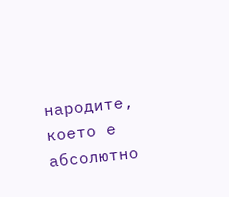народите, което е абсолютно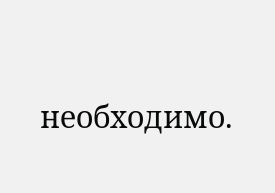необходимо.